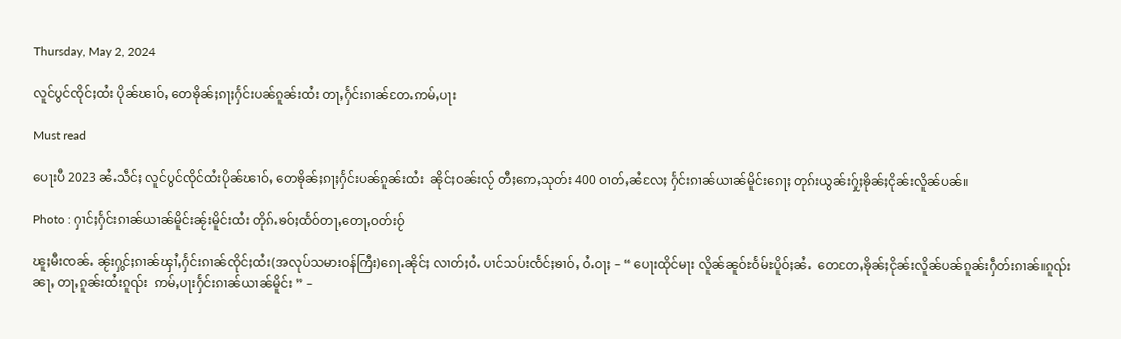Thursday, May 2, 2024

လူင်ပွင်ၸိုင်ႈထႆး ပိုၼ်ၽၢဝ်ႇ တေၶိုၼ်ႈၵႃႈႁႅင်းပၼ်ၵူၼ်းထႆး တႃႇႁႅင်းၵၢၼ်တႄႉဢမ်ႇပႃး

Must read

ပေႃးပီ 2023 ၼႆႉသဵင်ႈ လူင်ပွင်ၸိုင်ထႆးပိုၼ်ၽၢဝ်ႇ တေၶိုၼ်ႈၵႃႈႁႅင်းပၼ်ၵူၼ်းထႆး  ၼိုင်ႈဝၼ်းလႂ် တီႈဢေႇသုတ်း 400 ဝၢတ်ႇၼႆလႄႈ ႁႅင်းၵၢၼ်ယၢၼ်မိူင်းၵေႃႈ တုၵ်းယွၼ်းႁႂ်ႈၶိုၼ်ႈငိုၼ်းလိူၼ်ပၼ်။

Photo : ႁၢင်ႈႁႅင်းၵၢၼ်ယၢၼ်မိူင်းၼႂ်းမိူင်းထႆး တိုၵ်ႉၶဝ်ႈထႅဝ်တႃႇတေႃႇဝတ်းဝႂ်

ၽူႈမီးၸၼ်ႉ ၼႂ်းႁွင်ႈၵၢၼ်ၾၢႆႇႁႅင်းၵၢၼ်ၸိုင်ႈထႆး(အလုပ်သမားဝန်ကြီး)ၵေႃႉၼိုင်ႈ လၢတ်ႈဝႆႉ ပၢင်သပ်းၸႅင်ႈၶၢဝ်ႇ ဝႆႉဝႃႈ – “ ပေႃးထိုင်မႃး လိူၼ်ၼူဝ်ႊဝႅမ်ႊပိူဝ်ႈၼႆႉ  တေတႄႇၶိုၼ်ႈငိုၼ်းလိူၼ်ပၼ်ၵူၼ်းႁဵတ်းၵၢၼ်။ၵူၺ်းၼႃႇ တႃႇၵူၼ်းထႆးၵူၺ်း  ဢမ်ႇပႃးႁႅင်းၵၢၼ်ယၢၼ်မိူင်း ” –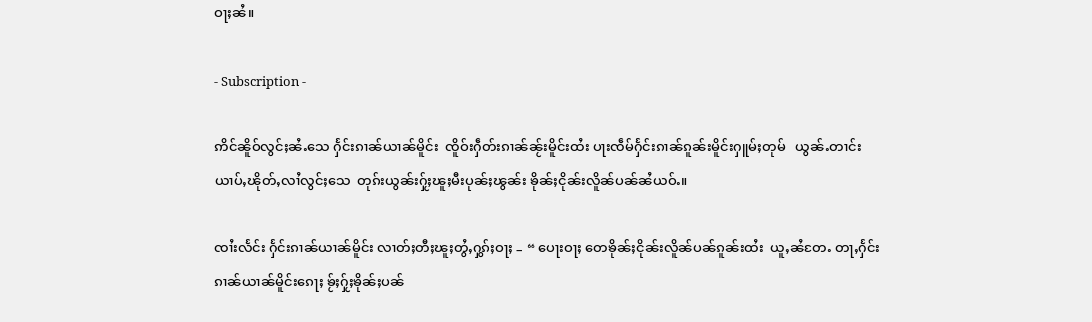ဝႃႈၼႆ။

- Subscription -

ဢိင်ၼိူဝ်လွင်ႈၼႆႉသေ ႁႅင်းၵၢၼ်ယၢၼ်မိူင်း  ၸိူဝ်းႁဵတ်းၵၢၼ်ၼႂ်းမိူင်းထႆး ပႃးၸဵမ်ႁႅင်းၵၢၼ်ၵူၼ်းမိူင်းႁူမ်ႈတုမ်   ယွၼ်ႉတၢင်းယၢပ်ႇၽိုတ်ႇလၢႆလွင်ႈသေ  တုၵ်းယွၼ်းႁႂ်ႈၽူႈမီးပုၼ်ႈၽွၼ်း ၶိုၼ်ႈငိုၼ်းလိူၼ်ပၼ်ၼႆယဝ်ႉ။

ၸၢႆးလႅင်း ႁႅင်းၵၢၼ်ယၢၼ်မိူင်း လၢတ်ႈတီႈၽူႈတွႆႇႁွၵ်ႈဝႃႈ – “ ပေႃးဝႃႈ တေၶိုၼ်ႈငိုၼ်းလိူၼ်ပၼ်ၵူၼ်းထႆး  ယူႇၼႆတႄႉ တႃႇႁႅင်းၵၢၼ်ယၢၼ်မိူင်းၵေႃႈ ၶႂ်ႈႁႂ်ႈၶိုၼ်ႈပၼ်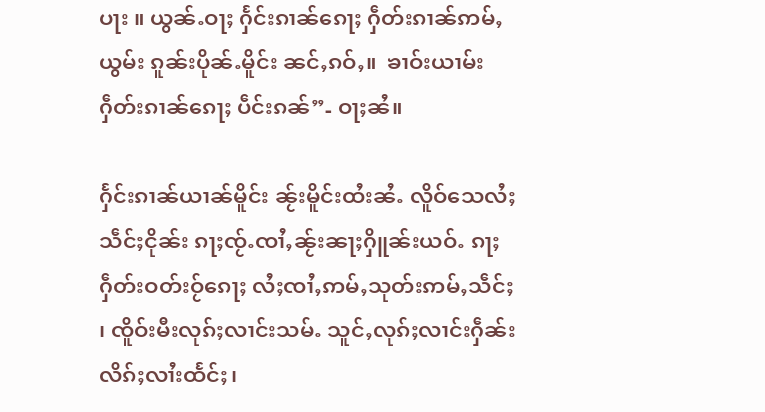ပႃး ။ ယွၼ်ႉဝႃႈ ႁႅင်းၵၢၼ်ၵေႃႈ ႁဵတ်းၵၢၼ်ဢမ်ႇယွမ်း ၵူၼ်းပိုၼ်ႉမိူင်း ၼင်ႇၵဝ်ႇ။  ၶၢဝ်းယၢမ်းႁဵတ်းၵၢၼ်ၵေႃႈ ပဵင်းၵၼ်”- ဝႃႈၼႆ။

ႁႅင်းၵၢၼ်ယၢၼ်မိူင်း ၼႂ်းမိူင်းထႆးၼႆႉ လိူဝ်သေလႆႈသဵင်ႈငိုၼ်း ၵႃႈၸႂ်ႉၸၢႆႇၼႂ်းၼႃႈႁိူၼ်းယဝ်ႉ ၵႃႈႁဵတ်းဝတ်းဝႂ်ၵေႃႈ လႆႈၸၢႆႇဢမ်ႇသုတ်းဢမ်ႇသဵင်ႈ  ၊ ၸိူဝ်းမီးလုၵ်ႈလၢင်းသမ်ႉ သူင်ႇလုၵ်ႈလၢင်းႁဵၼ်းလိၵ်ႈလၢႆးထႅင်ႈ၊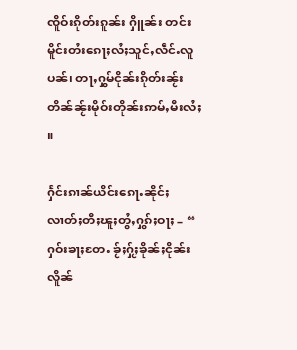ၸိူဝ်းၵိုတ်းၵူၼ်း ႁိူၼ်း တင်းမိူင်းတႆးၵေႃႈလႆႈသူင်ႇလဵင်ႉလူပၼ်၊ တႃႇႁွမ်ငိုၼ်းၵိုတ်းၼႂ်းတိၼ်ၼႂ်းမိုဝ်းတိုၼ်းဢမ်ႇမီးလႆႈ ။

ႁႅင်းၵၢၼ်ယိင်းၵေႃႉၼိုင်ႈလၢတ်ႈတီႈၽူႈတွႆႇႁွၵ်ႈဝႃႈ – “ ႁဝ်းၶႃႈတႄႉ ၶႂ်ႈႁႂ်ႈၶိုၼ်ႈငိုၼ်းလိူၼ်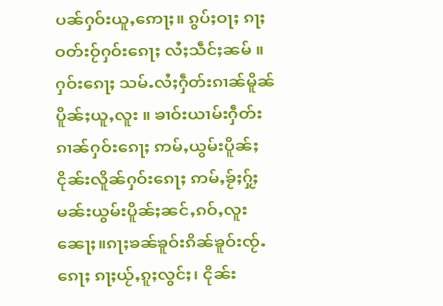ပၼ်ႁဝ်းယူႇဢေႃႈ။ ၵွပ်ႈဝႃႈ ၵႃႈဝတ်းဝႂ်ႁဝ်းၵေႃႈ လႆႈသဵင်ႈၼမ် ။ ႁဝ်းၵေႃႈ သမ်ႉလႆႈႁဵတ်းၵၢၼ်မိူၼ်ပိူၼ်ႈယူႇလူး ။ ၶၢဝ်းယၢမ်းႁဵတ်းၵၢၼ်ႁဝ်းၵေႃႈ ဢမ်ႇယွမ်းပိူၼ်ႈ ငိုၼ်းလိူၼ်ႁဝ်းၵေႃႈ ဢမ်ႇၶႂ်ႈႁႂ်ႈမၼ်းယွမ်းပိူၼ်ႈၼင်ႇၵဝ်ႇလူးၼေႃႈ။ၵႃႈၶၼ်ၶူဝ်းၵိၼ်ၶူဝ်းၸႂ်ႉၵေႃႈ ၵႃႈယႂ်ႇၵူႈလွင်ႈ၊ ငိုၼ်း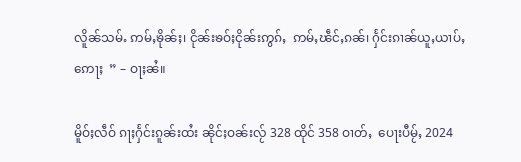လိူၼ်သမ်ႉ ဢမ်ႇၶိုၼ်ႈ၊ ငိုၼ်းၶဝ်ႈငိုၼ်းဢွၵ်ႇ  ဢမ်ႇၽဵင်ႇၵၼ်၊ ႁႅင်းၵၢၼ်ယူႇယၢပ်ႇဢေႃႈ  ” – ဝႃႈၼႆ။

မိူဝ်ႈလဵဝ် ၵႃႈႁႅင်းၵူၼ်းထႆး ၼိုင်ႈဝၼ်းလႂ် 328 ထိုင် 358 ဝၢတ်ႇ  ပေႃးပီမႂ်ႇ 2024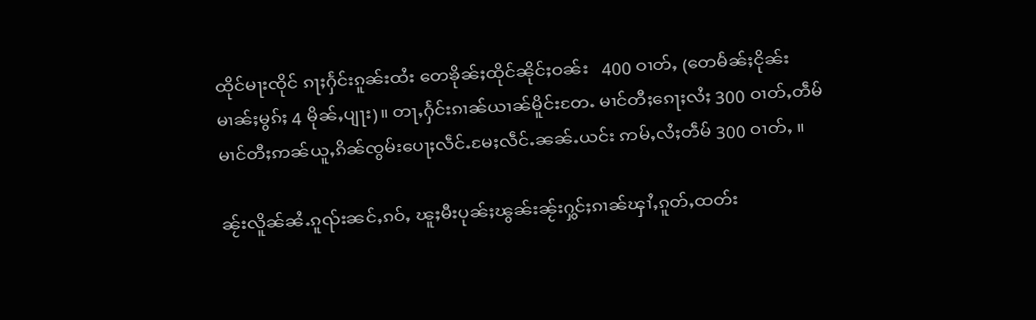ထိုင်မႃးၸိုင် ၵႃႈႁႅင်းၵူၼ်းထႆး တေၶိုၼ်ႈထိုင်ၼိုင်ႈဝၼ်း   400 ဝၢတ်ႇ (တေမႅၼ်ႈငိုၼ်းမၢၼ်ႈမွၵ်ႈ 4 မိုၼ်ႇပျႃး)။ တႃႇႁႅင်းၵၢၼ်ယၢၼ်မိူင်းတႄႉ မၢင်တီႈၵေႃႈလႆႈ 300 ဝၢတ်ႇတဵမ် မၢင်တီႈဢၼ်ယူႇၵိၼ်ၸွမ်းပေႃႈလဵင်ႉမႄႈလဵင်ႉၼၼ်ႉယင်း ဢမ်ႇလႆႈတဵမ် 300 ဝၢတ်ႇ ။

ၼႂ်းလိူၼ်ၼႆႉၵူၺ်းၼင်ႇၵဝ်ႇ ၽူႈမီးပုၼ်ႈၽွၼ်းၼႂ်းႁွင်ႈၵၢၼ်ၾၢႆႇၵူတ်ႇထတ်း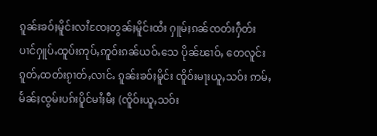ၵူၼ်းၶဝ်ႈမိူင်းလၢႆၸႄႈတွၼ်ႈမိူင်းထႆး ႁူမ်ႈၵၼ်ၸတ်းႁဵတ်းပၢင်ႁူပ်ႉထူပ်းဢုပ်ႇဢူဝ်းၵၼ်ယဝ်ႉသေ ပိုၼ်ၽၢဝ်ႇ တေလူင်းၵူတ်ႇထတ်းၵႂၢတ်ႇလၢင်ႉ ၵူၼ်းၶဝ်ႈမိူင်း ၸိူဝ်းမႃးယူႇသဝ်း ဢမ်ႇမႅၼ်ႈၸွမ်းပၵ်းပိူင်မၢႆႈမီႈ (ၸိူဝ်းယူႇသဝ်း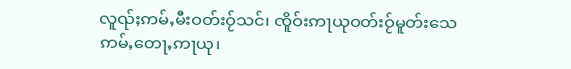လူၺ်ႈဢမ်ႇမီးဝတ်းဝႂ်သင်၊ ၸိူဝ်းဢႃယုဝတ်းဝႂ်မူတ်းသေ ဢမ်ႇတေႃႇဢႃယု၊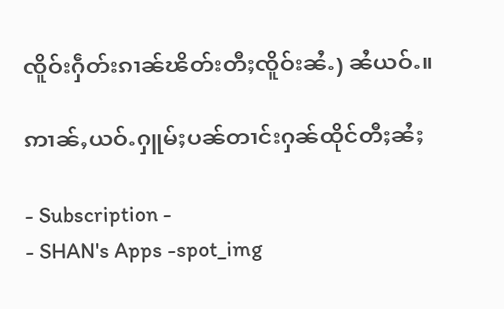ၸိူဝ်းႁဵတ်းၵၢၼ်ၽိတ်းတီႈၸိူဝ်းၼႆႉ) ၼႆယဝ်ႉ။

ဢၢၼ်ႇယဝ်ႉႁူမ်ႈပၼ်တၢင်းႁၼ်ထိုင်တီႈၼႆႈ

- Subscription -
- SHAN's Apps -spot_img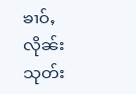ၶၢဝ်ႇလိုၼ်းသုတ်း